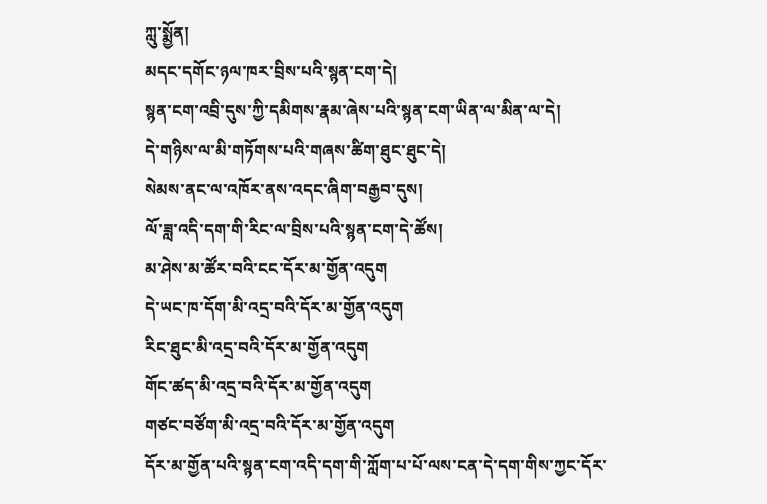ཀླུ་སྨྱོན།
མདང་དགོང་ཉལ་ཁར་བྲིས་པའི་སྙན་ངག་དེ།
སྙན་ངག་འབྲི་དུས་ཀྱི་དམིགས་རྣམ་ཞེས་པའི་སྙན་ངག་ཡིན་ལ་མིན་ལ་དེ།
དེ་གཉིས་ལ་མི་གཏོགས་པའི་གཞས་ཚིག་ཐུང་ཐུང་དེ།
སེམས་ནང་ལ་འཁོར་ནས་འདང་ཞིག་བརྒྱབ་དུས།
ལོ་ཟླ་འདི་དག་གི་རིང་ལ་བྲིས་པའི་སྙན་ངག་དེ་ཚོས།
མ་ཤེས་མ་ཚོར་བའི་ངང་དོར་མ་གྱོན་འདུག
དེ་ཡང་ཁ་དོག་མི་འདྲ་བའི་དོར་མ་གྱོན་འདུག
རིང་ཐུང་མི་འདྲ་བའི་དོར་མ་གྱོན་འདུག
གོང་ཚད་མི་འདྲ་བའི་དོར་མ་གྱོན་འདུག
གཙང་བཙོག་མི་འདྲ་བའི་དོར་མ་གྱོན་འདུག
དོར་མ་གྱོན་པའི་སྙན་ངག་འདི་དག་གི་ཀློག་པ་པོ་ལས་ངན་དེ་དག་གིས་ཀྱང་དོར་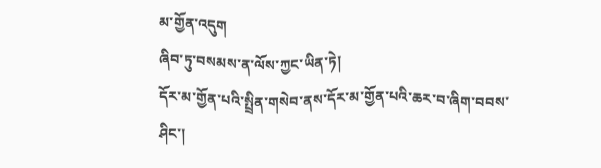མ་གྱོན་འདུག
ཞིབ་ཏུ་བསམས་ན་ལོས་ཀྱང་ཡིན་ཏེ།
དོར་མ་གྱོན་པའི་སྤྲིན་གསེབ་ནས་དོར་མ་གྱོན་པའི་ཆར་བ་ཞིག་བབས་ཤིང་།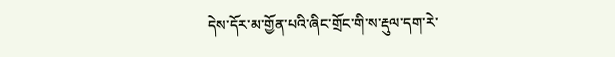དེས་དོར་མ་གྱོན་པའི་ཞིང་གྲོང་གི་ས་རྡུལ་དག་རེ་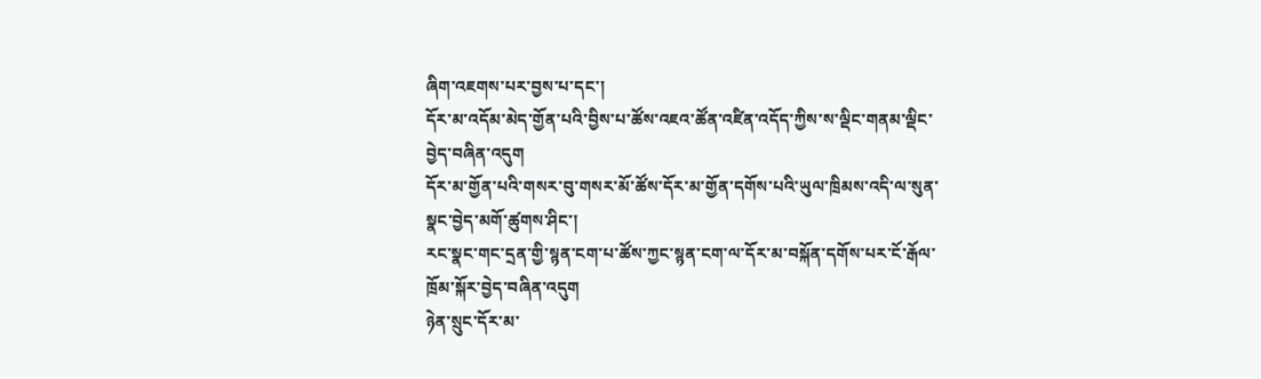ཞིག་འཇགས་པར་བྱས་པ་དང་།
དོར་མ་འདོམ་མེད་གྱོན་པའི་བྱིས་པ་ཚོས་འཇའ་ཚོན་འཛིན་འདོད་ཀྱིས་ས་ལྡིང་གནམ་ལྡིང་བྱེད་བཞིན་འདུག
དོར་མ་གྱོན་པའི་གསར་བུ་གསར་མོ་ཚོས་དོར་མ་གྱོན་དགོས་པའི་ཡུལ་ཁྲིམས་འདི་ལ་སུན་སྣང་བྱེད་མགོ་ཚུགས་ཤིང་།
རང་སྣང་གང་དྲན་གྱི་སྙན་ངག་པ་ཚོས་ཀྱང་སྙན་ངག་ལ་དོར་མ་བསྐོན་དགོས་པར་ངོ་རྒོལ་ཁྲོམ་སྐོར་བྱེད་བཞིན་འདུག
ཉེན་སྲུང་དོར་མ་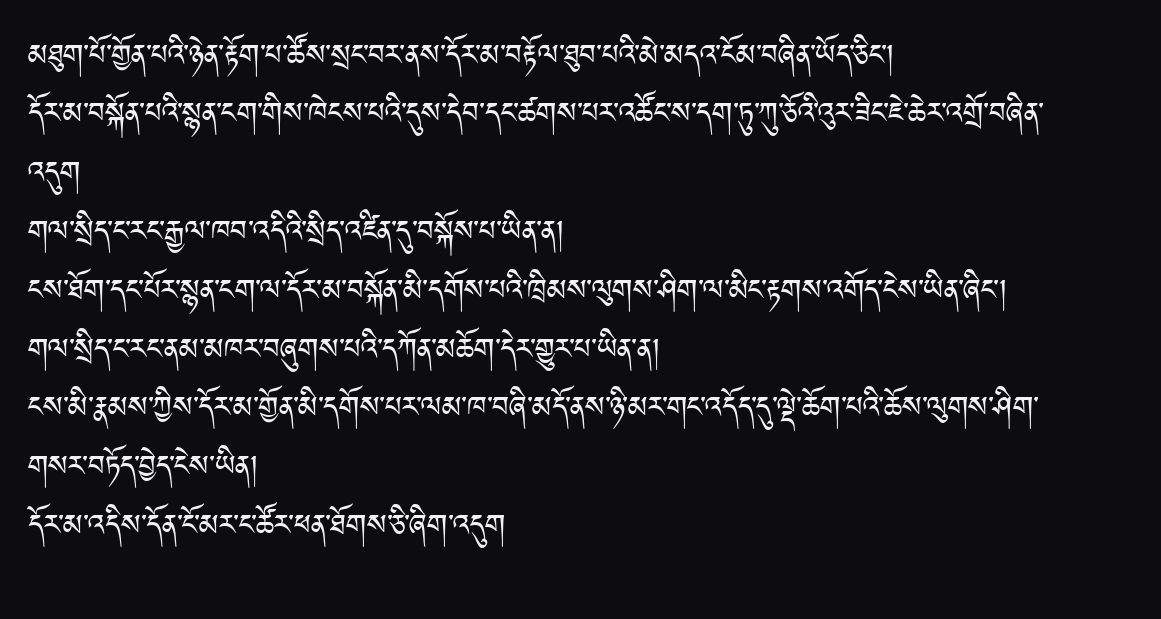མཐུག་པོ་གྱོན་པའི་ཉེན་རྟོག་པ་ཚོས་སྲང་བར་ནས་དོར་མ་བརྟོལ་ཐུབ་པའི་མེ་མདའ་ངོམ་བཞིན་ཡོད་ཅིང་།
དོར་མ་བསྐོན་པའི་སྙན་ངག་གིས་ཁེངས་པའི་དུས་དེབ་དང་ཚགས་པར་འཚོང་ས་དག་ཏུ་ཀུ་ཅོའི་འུར་ཟིང་ཇེ་ཆེར་འགྲོ་བཞིན་འདུག
གལ་སྲིད་ང་རང་རྒྱལ་ཁབ་འདིའི་སྲིད་འཛིན་དུ་བསྐོས་པ་ཡིན་ན།
ངས་ཐོག་དང་པོར་སྙན་ངག་ལ་དོར་མ་བསྐོན་མི་དགོས་པའི་ཁྲིམས་ལུགས་ཤིག་ལ་མིང་རྟགས་འགོད་ངེས་ཡིན་ཞིང་།
གལ་སྲིད་ང་རང་ནམ་མཁར་བཞུགས་པའི་དཀོན་མཆོག་དེར་གྱུར་པ་ཡིན་ན།
ངས་མི་རྣམས་ཀྱིས་དོར་མ་གྱོན་མི་དགོས་པར་ལམ་ཁ་བཞི་མདོ་ནས་ཉི་མར་གང་འདོད་དུ་ལྡེ་ཆོག་པའི་ཆོས་ལུགས་ཤིག་གསར་བཏོད་བྱེད་ངེས་ཡིན།
དོར་མ་འདིས་དོན་ངོ་མར་ང་ཚོར་ཕན་ཐོགས་ཅི་ཞིག་འདུག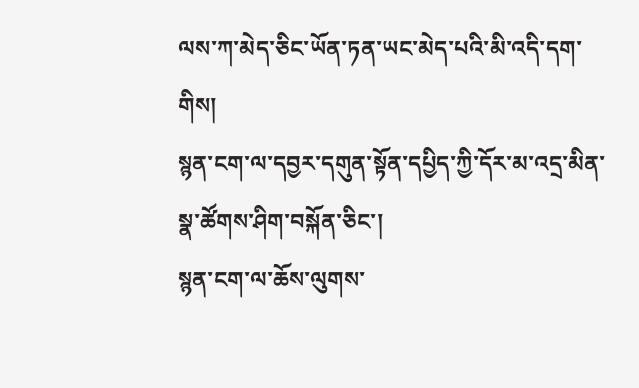ལས་ཀ་མེད་ཅིང་ཡོན་ཏན་ཡང་མེད་པའི་མི་འདི་དག་གིས།
སྙན་ངག་ལ་དབྱར་དགུན་སྟོན་དཔྱིད་ཀྱི་དོར་མ་འདྲ་མིན་སྣ་ཚོགས་ཤིག་བསྐོན་ཅིང་།
སྙན་ངག་ལ་ཆོས་ལུགས་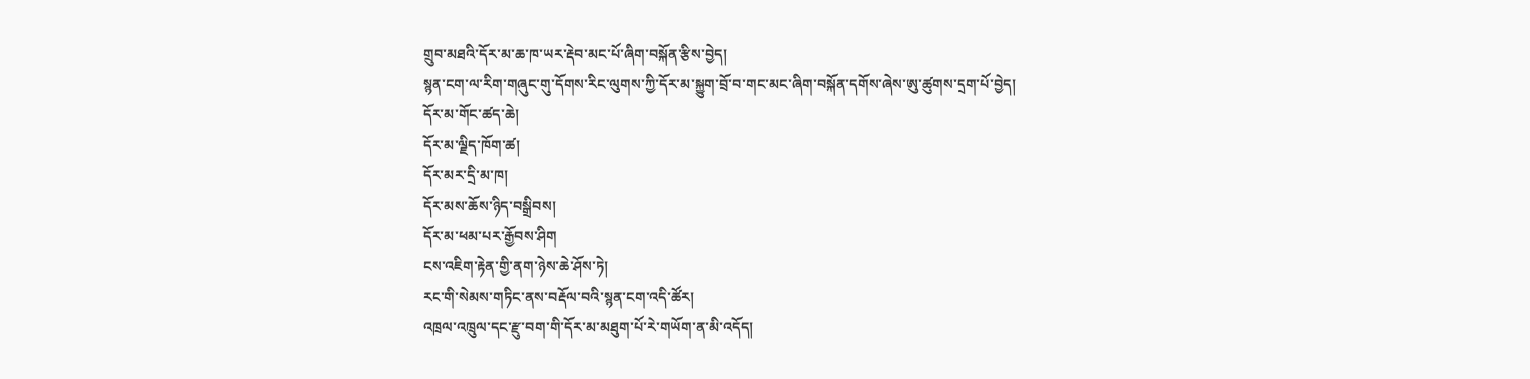གྲུབ་མཐའི་དོར་མ་ཆ་ཁ་ཡར་རྡེབ་མང་པོ་ཞིག་བསྐོན་རྩིས་བྱེད།
སྙན་ངག་ལ་རིག་གཞུང་གུ་དོགས་རིང་ལུགས་ཀྱི་དོར་མ་སྐྱུག་བྲོ་བ་གང་མང་ཞིག་བསྐོན་དགོས་ཞེས་ཨུ་ཚུགས་དྲག་པོ་བྱེད།
དོར་མ་གོང་ཚད་ཆེ།
དོར་མ་ལྗིད་ཁོག་ཚ།
དོར་མར་དྲི་མ་ཁ།
དོར་མས་ཆོས་ཉིད་བསྒྲིབས།
དོར་མ་ཕམ་པར་རྒྱོབས་ཤིག
ངས་འཇིག་རྟེན་གྱི་ནག་ཉེས་ཆེ་ཤོས་ཏེ།
རང་གི་སེམས་གཏིང་ནས་བརྡོལ་བའི་སྙན་ངག་འདི་ཚོར།
འཁྲལ་འཁྲུལ་དང་རྫུ་བག་གི་དོར་མ་མཐུག་པོ་རེ་གཡོག་ན་མི་འདོད།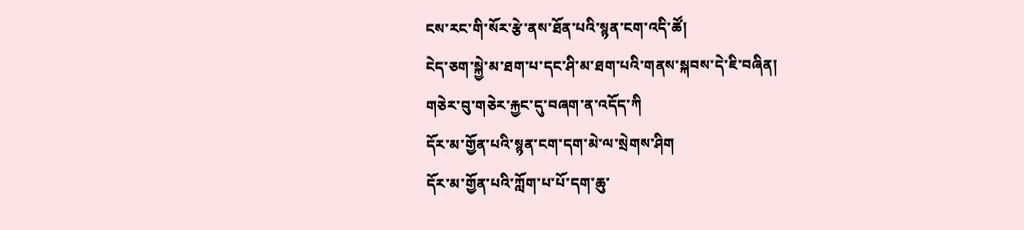ངས་རང་གི་སོར་རྩེ་ནས་ཐོན་པའི་སྙན་ངག་འདི་ཚོ།
ངེད་ཅག་སྐྱེ་མ་ཐག་པ་དང་ཤི་མ་ཐག་པའི་གནས་སྐབས་དེ་ཇི་བཞིན།
གཅེར་བུ་གཅེར་རྐྱང་དུ་བཞག་ན་འདོད་ཀི
དོར་མ་གྱོན་པའི་སྙན་ངག་དག་མེ་ལ་སྲེགས་ཤིག
དོར་མ་གྱོན་པའི་ཀློག་པ་པོ་དག་ཆུ་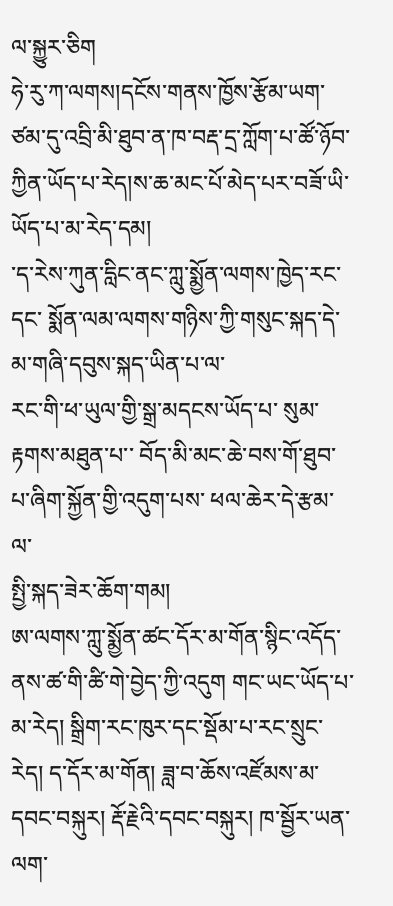ལ་སྐྱུར་ཅིག
ཧེ་རུ་ཀ་ལགས།དངོས་གནས་ཁྱོས་རྩོམ་ཡག་ཙམ་དུ་འབྲི་མི་ཐུབ་ན་ཁ་བརྡ་དྲ་ཀློག་པ་ཚོ་ཉོབ་ཀྱིན་ཡོད་པ་རེད།ས་ཆ་མང་པོ་མེད་པར་བཟོ་ཡི་ཡོད་པ་མ་རེད་དམ།
་ད་རེས་ཀུན་དླིང་ནང་ཀླུ་སྨྱོན་ལགས་ཁྱེད་རང་དང་ སྨོན་ལམ་ལགས་གཉིས་ཀྱི་གསུང་སྐད་དེ་མ་གཞི་དབུས་སྐད་ཡིན་པ་ལ་
རང་གི་ཕ་ཡུལ་གྱི་སྒྲ་མདངས་ཡོད་པ་ སུམ་རྟགས་མཐུན་པ་་ བོད་མི་མང་ཆེ་བས་གོ་ཐུབ་པ་ཞིག་སྐྱོན་གྱི་འདུག་པས་ ཕལ་ཆེར་དེ་རྩམ་ལ་
སྤྱི་སྐད་ཟེར་ཆོག་གམ།
ཨ་ལགས་ཀླུ་སྨྱོན་ཚང་དོར་མ་གོན་སྙིང་འདོད་ནས་ཚ་གི་ཚི་གེ་བྱེད་ཀྱི་འདུག གང་ཡང་ཡོད་པ་མ་རེད། སྒྲིག་རང་ཁུར་དང་སྡོམ་པ་རང་སྲུང་རེད། ད་དོར་མ་གོན། ཟླ་བ་ཆོས་འཛོམས་མ་དབང་བསྐུར། རྡོ་རྗེའི་དབང་བསྐུར། ཁ་སྦྱོར་ཡན་ལག་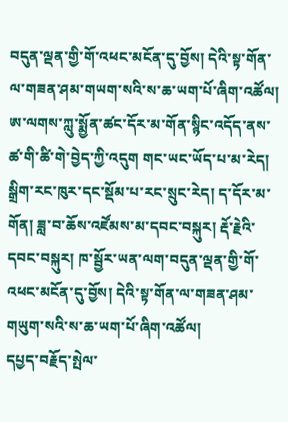བདུན་ལྡན་གྱི་གོ་འཕང་མངོན་དུ་བྱོས། དེའི་སྟ་གོན་ལ་གཟན་ཤམ་གཡག་སའི་ས་ཆ་ཡག་པོ་ཞིག་འཚོལ།
ཨ་ལགས་ཀླུ་སྨྱོན་ཚང་དོར་མ་གོན་སྙིང་འདོད་ནས་ཚ་གི་ཚི་གེ་བྱེད་ཀྱི་འདུག གང་ཡང་ཡོད་པ་མ་རེད། སྒྲིག་རང་ཁུར་དང་སྡོམ་པ་རང་སྲུང་རེད། ད་དོར་མ་གོན། ཟླ་བ་ཆོས་འཛོམས་མ་དབང་བསྐུར། རྡོ་རྗེའི་དབང་བསྐུར། ཁ་སྦྱོར་ཡན་ལག་བདུན་ལྡན་གྱི་གོ་འཕང་མངོན་དུ་བྱོས། དེའི་སྟ་གོན་ལ་གཟན་ཤམ་གཡུག་སའི་ས་ཆ་ཡག་པོ་ཞིག་འཚོལ།
དཔྱད་བརྗོད་སྤེལ་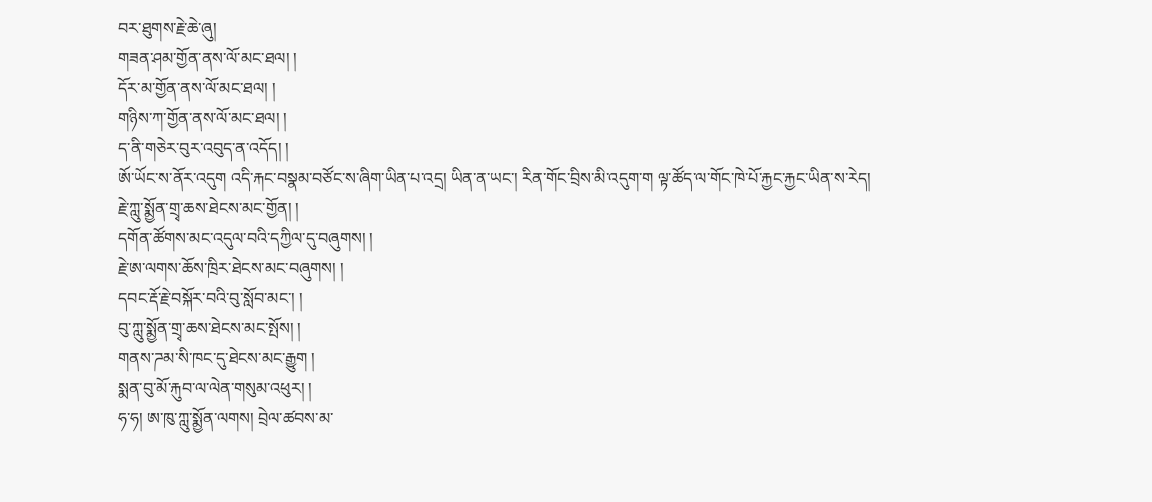བར་ཐུགས་རྗེ་ཆེ་ཞུ།
གཟན་ཤམ་གྱོན་ནས་ལོ་མང་ཐལ། །
དོར་མ་གྱོན་ནས་ལོ་མང་ཐལ། །
གཉིས་ཀ་གྱོན་ནས་ལོ་མང་ཐལ། །
ད་ནི་གཅེར་བུར་འབུད་ན་འདོད། །
ཨོ་ཡོང་ས་ནོར་འདུག འདི་རྐང་བསྣམ་བཙོང་ས་ཞིག་ཡིན་པ་འདྲ། ཡིན་ན་ཡང་། རིན་གོང་བྲིས་མི་འདུག་ག ལྟ་ཚོད་ལ་གོང་ཁེ་པོ་རྐྱང་རྐྱང་ཡིན་ས་རེད།
རྗེ་ཀླུ་སྨྱོན་གྲྭ་ཆས་ཐེངས་མང་གྱོན། །
དགོན་ཚོགས་མང་འདུལ་བའི་དཀྱིལ་དུ་བཞུགས། །
རྗེ་ཨ་ལགས་ཆོས་ཁྲིར་ཐེངས་མང་བཞུགས། །
དབང་རྡོ་རྗེ་བསྐོར་བའི་བུ་སློབ་མང་། །
བུ་ཀླུ་སྨྱོན་གྲྭ་ཆས་ཐེངས་མང་སྤོས། །
གནས་ཌམ་སི་ཁང་དུ་ཐེངས་མང་རྒྱུག །
སྨན་བུ་མོ་རྐུབ་ལ་ལེན་གསུམ་འཕུར། །
ཧ་ཧ། ཨ་ཁུ་ཀླུ་སྨྱོན་ལགས། བྲེལ་ཚབས་མ་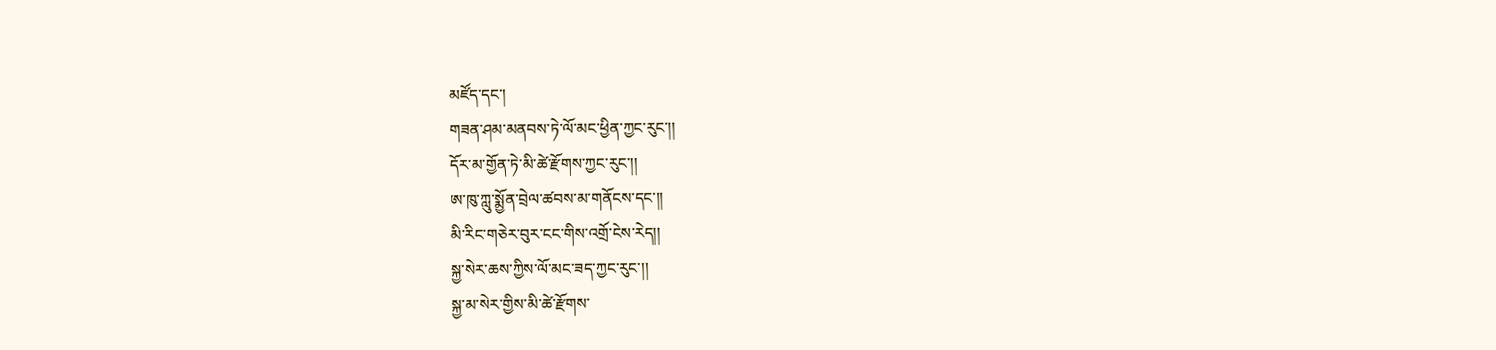མཛོད་དང་།
གཟན་ཤམ་མནབས་ཏེ་ལོ་མང་ཕྱིན་ཀྱང་རུང་།།
དོར་མ་གྱོན་ཏེ་མི་ཚེ་རྫོགས་ཀྱང་རུང་།།
ཨ་ཁུ་ཀླུ་སྨྱོན་བྲེལ་ཚབས་མ་གནོངས་དང་།།
མི་རིང་གཅེར་བུར་ངང་གིས་འགྲོ་ངེས་རེད།།
སྐྱ་སེར་ཆས་ཀྱིས་ལོ་མང་ཟད་ཀྱང་རུང་།།
སྐྱ་མ་སེར་གྱིས་མི་ཚེ་རྫོགས་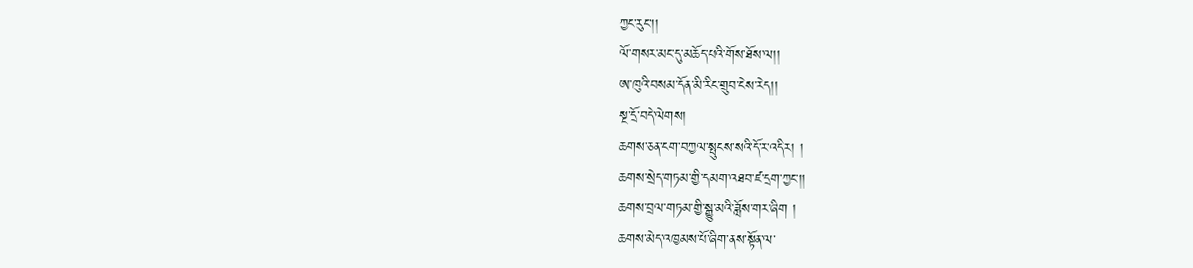ཀྱང་རུང་།།
ལོ་གསར་མང་དུ་མཆོད་པའི་གོས་ཐོས་ལ།།
ཨ་ཁུའི་བསམ་དོན་མི་རིང་གྲུབ་ངེས་རེད།།
སྔ་དྲོ་བདེ་ལེགས།
ཆགས་ཅན་ངག་བཀྱལ་སྤུངས་སའི་དོ་ར་འདིར། །
ཆགས་སྲེད་གཏམ་གྱི་དམག་འཐབ་ཛ་དྲག་ཀྱང་།།
ཆགས་བྲལ་གཏམ་གྱི་སྒྱུ་མའི་ཟློས་གར་ཞིག །
ཆགས་མེད་འཁྱམས་པོ་ཞིག་ནས་སྟོན་ལ་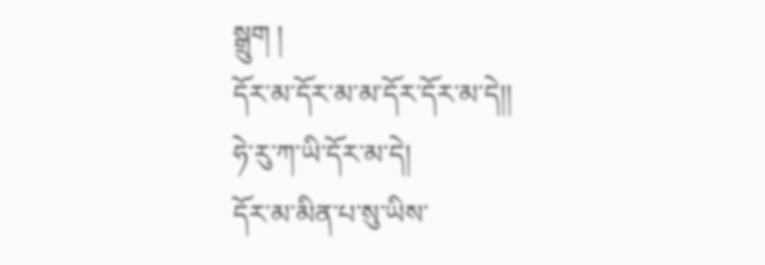སྒྲུག །
དོར་མ་དོར་མ་མ་དོར་དོར་མ་དེ།།
ཧེ་རུ་ཀ་ཡི་དོར་མ་དེ།
དོར་མ་མིན་པ་སུ་ཡིས་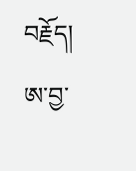བརྗོད།
ཨ་བྱ་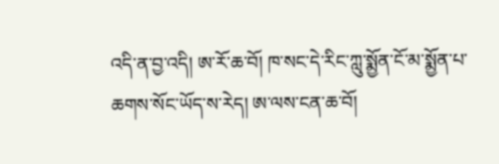འདི་ན་བྱ་འདི། ཨ་རོ་ཆ་བོ། ཁ་སང་དེ་རིང་ཀླུ་སྨྱོན་ངོ་མ་སྨྱོན་པ་ཆགས་སོང་ཡོད་ས་རེད། ཨ་ལས་ངན་ཆ་བོ།